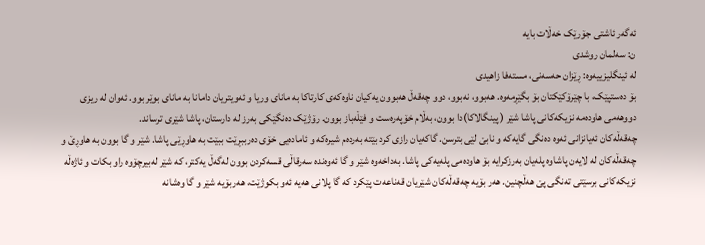ئەگەر ئاشتی جۆرێک خەڵات بایە
ن: سەلمان روشدی
لە ئینگلیزییەوە: ڕێزان حەسەنی، مستەفا زاهیدی
بۆ دەستپێک، با چێرۆکێکتان بۆ بگێڕمەوە. هەبوو، نەبوو، دوو چەقەڵ هەبوون یەکیان ناوەکەی کارتاکا بە مانای وریا و ئەویتریان دامانا بە مانای بوێر بوو. ئەوان لە ریزی دووهەمی هاودەمە نزیکەکانی پاشا شێر ( پینگالاکا)دا بوون، بەڵام خۆپەرەست و فێڵەباز بوون. رۆژێک دەنگێکی بەرز لە دارستان، پاشا شێری ترساند.
چەقەڵەکان ئەیانزانی ئەوە دەنگی گایەکە و نابێ لێی بترسن. گاکەیان رازی کرد بێتە بەردەم شیرەکە و ئامادەیی خۆی دەرببڕێت ببێت بە هاوڕێی پاشا. شێر و گا بوون بە هاوڕێ و چەقەڵەکان لە لایەن پاشاوە پلەیان بەرزکرایە بۆ هاودەمی پلەیەکی پاشا. بەداخەوە شێر و گا ئەوەندە سەرقاڵی قسەکردن بوون لەگەڵ یەکتر، کە شێر لەبیرچۆوە راو بکات و ئاژەڵە نزیکەکانی برسێتی تەنگی پێ هەڵچنین. هەر بۆیە چەقەڵەکان شێریان قەناعەت پێکرد کە گا پلانی هەیە ئەو بکوژێت، هەربۆیە شێر و گا وەشانە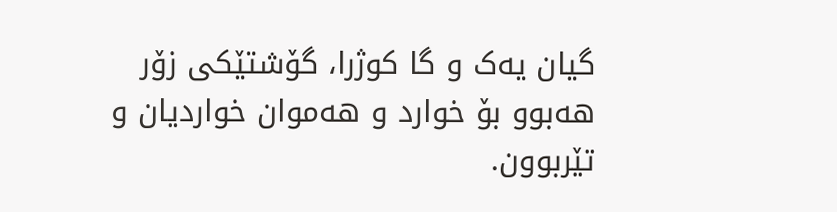گیان یەک و گا کوژرا، گۆشتێکی زۆر هەبوو بۆ خوارد و هەموان خواردیان و تێربوون.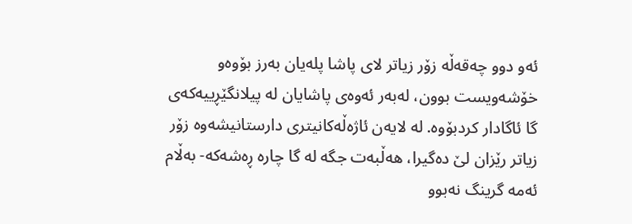ئەو دوو چەقەڵە زۆر زیاتر لای پاشا پلەیان بەرز بۆوەو خۆشەویست بوون، لەبەر ئەوەی پاشایان لە پیلانگێڕییەکەی گا ئاگادار کردبۆوە. لە لایەن ئاژەڵەکانیتری دارستانیشەوە زۆر زیاتر رێزان لێ دەگیرا، هەڵبەت جگە لە گا چارە ڕەشەکە- بەڵام ئەمە گرینگ نەبوو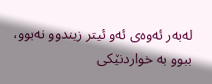لەبەر ئەوەی ئەو ئیتر زیندوو نەبوو، ببوو بە خواردنێکی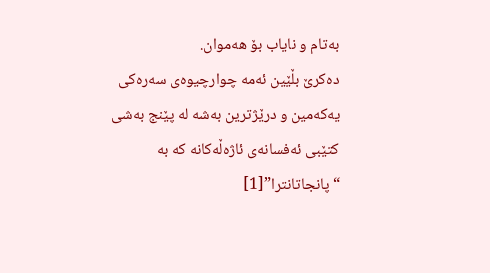بەتام و نایاب بۆ هەموان.
دەکرێ بڵێین ئەمە چوارچیوەی سەرەکی یەکەمین و درێژترین بەشە لە پێنج بەشی کتێبی ئەفسانەی ئاژەڵەکانە کە بە “پانجاتانترا”[1]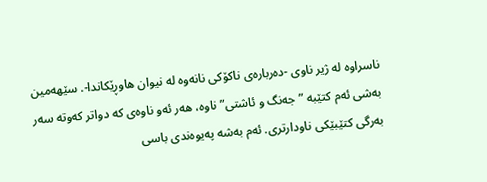ناسراوە لە ژیر ناوی -دەربارەی ناکۆکی نانەوە لە نیوان هاوڕێکاندا-. سێهەمین بەشی ئەم کتێبە ” جەنگ و ئاشتی” ناوە، هەر ئەو ناوەی کە دواتر کەوتە سەر بەرگی کتێبێکی ناودارتری. ئەم بەشە پەیوەندی باسی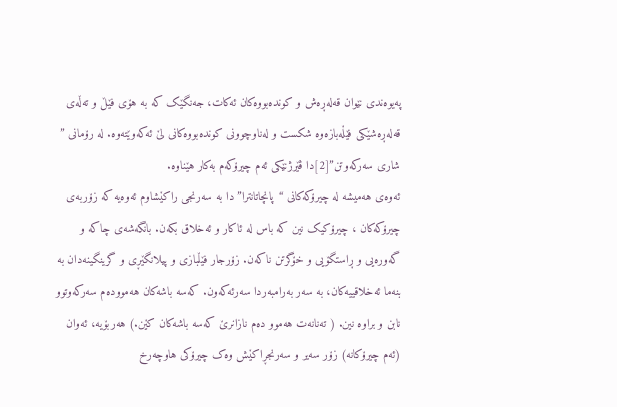پەیوەندی نێوان قەلەڕەش و کوندەبووەکان ئەکات، جەنگێک کە بە هۆی فێڵ و تەڵەی قەلەڕەشێکی فێڵەبازەوە شکست و لەناوچوونی کوندەبووەکانی لێ ئەکەوێتەوە. لە رۆمانی ” شاری سەرکەوتن”[2]دا ڤێرژنێکی ئەم چیرۆکەم بەکار هێناوە.
ئەوەی هەمیشە لە چیرۆکەکانی “پانچاتانترا”دا بە سەرنجی راکێشاوم ئەوەیە کە زۆربەی چیرۆکەکان ، چیرۆکیک نین کە باس لە ئاکار و ئەخلاق بکەن. بانگەشەی چاکە و گەورەیی و ڕاستگۆیی و خۆگرتن ناکەن. زۆرجار فێڵبازی و پیلانگێڕی و گرینگینەدان بە بنەما ئەخلاقییەکان، بە سەر بەرامبەردا سەرئەکەون. کەسە باشەکان هەموودەم سەرکەوتوو نابن و براوە نین. ( تەنانەت هەموو دەم نازانرێ کەسە باشەکان کێن.) هەربۆیە، ئەوان (ئەم چیرۆکانە) زۆر سەیر و سەرنجڕاکێش وەک چیرۆکی هاوچەرخ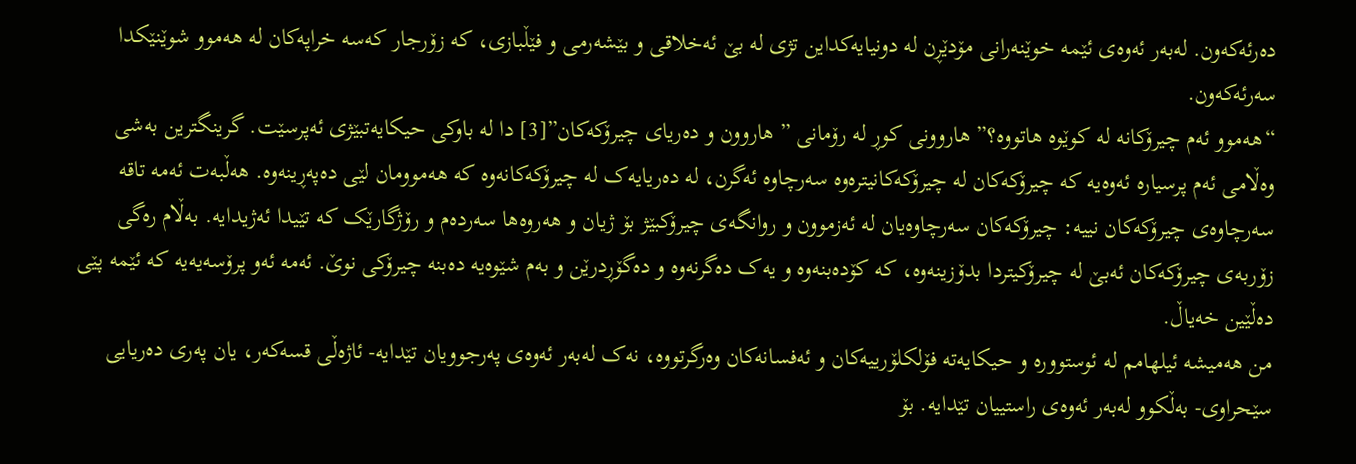دەرئەکەون. لەبەر ئەوەی ئێمە خوێنەرانی مۆدێڕن لە دونیایەکداین تژی لە بێ ئەخلاقی و بێشەرمی و فێڵبازی، کە زۆرجار کەسە خراپەکان لە هەموو شوێنێکدا سەرئەکەون.
“هەموو ئەم چیرۆکانە لە کوێوە هاتووە؟” هاروونی کوڕ لە رۆمانی ” هاروون و دەریای چیرۆکەکان”[3] دا لە باوکی حیکایەتبێژی ئەپرسێت. گرینگترین بەشی وەڵامی ئەم پرسیارە ئەوەیە کە چیرۆکەکان لە چیرۆکەکانیترەوە سەرچاوە ئەگرن، لە دەریایەک لە چیرۆکەکانەوە کە هەموومان لێی دەپەڕینەوە. هەڵبەت ئەمە تاقە سەرچاوەی چیرۆکەکان نییە: چیرۆکەکان سەرچاوەیان لە ئەزموون و روانگەی چیرۆکبێژ بۆ ژیان و هەروەها سەردەم و رۆژگارێک کە تێیدا ئەژیدایە. بەڵام رەگی زۆربەی چیرۆکەکان ئەبێ لە چیرۆکیتردا بدۆزینەوە، کە کۆدەبنەوە و یەک دەگرنەوە و دەگۆڕدرێن و بەم شێوەیە دەبنە چیرۆکی نوێ. ئەمە ئەو پرۆسەیەیە کە ئێمە پێی دەڵێین خەیاڵ.
من هەمیشە ئیلهامم لە ئوستوورە و حیکایەتە فۆلکلۆرییەکان و ئەفسانەکان وەرگرتووە، نەک لەبەر ئەوەی پەرجوویان تێدایە- ئاژەڵی قسەکەر، یان پەری دەریایی سێحراوی- بەڵکوو لەبەر ئەوەی راستییان تێدایە. بۆ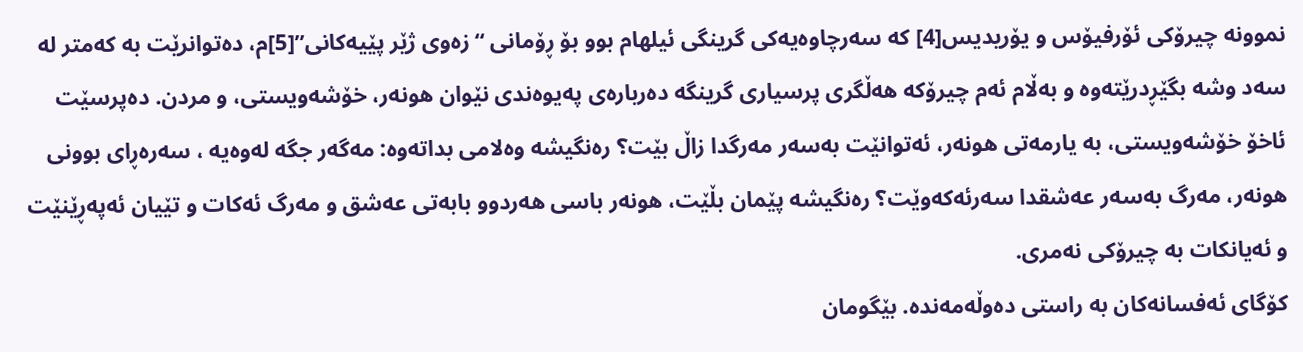نموونە چیرۆکی ئۆرفیۆس و یۆریدیس[4] کە سەرچاوەیەکی گرینگی ئیلهام بوو بۆ ڕۆمانی “زەوی ژێر پێیەکانی”[5]م، دەتوانرێت بە کەمتر لە سەد وشە بگێڕدرێتەوە و بەڵام ئەم چیرۆکە هەڵگری پرسیاری گرینگە دەربارەی پەیوەندی نێوان هونەر، خۆشەویستی، و مردن. دەپرسێت ئاخۆ خۆشەویستی، بە یارمەتی هونەر، ئەتوانێت بەسەر مەرگدا زاڵ بێت؟ رەنگیشە وەلامی بداتەوە: مەگەر جگە لەوەیە ، سەرەڕای بوونی هونەر، مەرگ بەسەر عەشقدا سەرئەکەوێت؟ رەنگیشە پێمان بڵێت، هونەر باسی هەردوو بابەتی عەشق و مەرگ ئەکات و تێیان ئەپەڕێنێت و ئەیانکات بە چیرۆکی نەمری.
کۆگای ئەفسانەکان بە راستی دەوڵەمەندە. بێگومان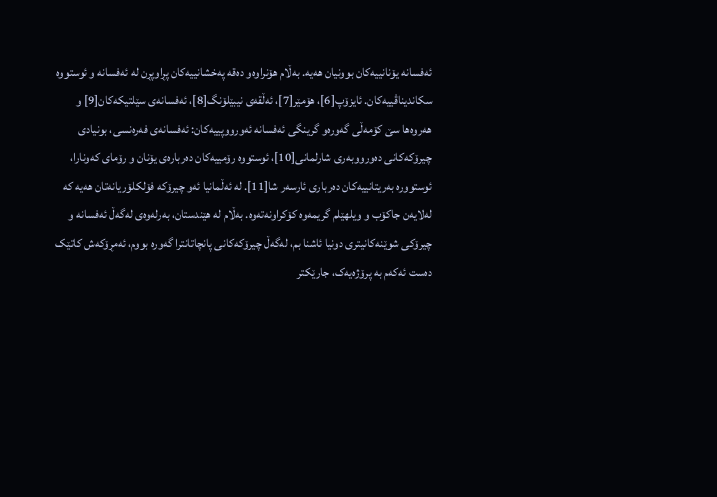ئەفسانە یۆنانییەکان بوونیان هەیە. بەڵام هۆنراوەو دەقە پەخشانییەکان پڕاوپڕن لە ئەفسانە و ئوستووە سکاندیناڤییەکان. ئایزۆپ[6]، هۆمێر[7]، ئەڵقەی نیبێلۆنگ[8]، ئەفسانەی سێلتیکەکان[9] و هەروەها سێ کۆمەڵی گەورەو گرینگی ئەفسانە ئەورووپییەکان: ئەفسانەی فەرەنسی، بونیادی چیرۆکەکانی دەورووبەری شارلمانی[10]، ئوستووە رۆمییەکان دەربارەی یۆنان و رۆمای کەونارا، ئوستوورە بەریتانییەکان دەرباری ئارسەر شا[11]. لە ئەڵمانیا ئەو چیرۆکە فۆلکلۆریانەتان هەیە کە لەلایەن جاکۆب و ویلهێلم گریمەوە کۆکراونەتەوە. بەڵام لە هێندستان، بەرلەوەی لەگەڵ ئەفسانە و چیرۆکی شوێنەکانیتری دونیا ئاشنا بم، لەگەڵ چیرۆکەکانی پانچاتانترا گەورە بووم، ئەمڕۆکەش کاتێک دەست ئەکەم بە پرۆژەیەک، جارێکتر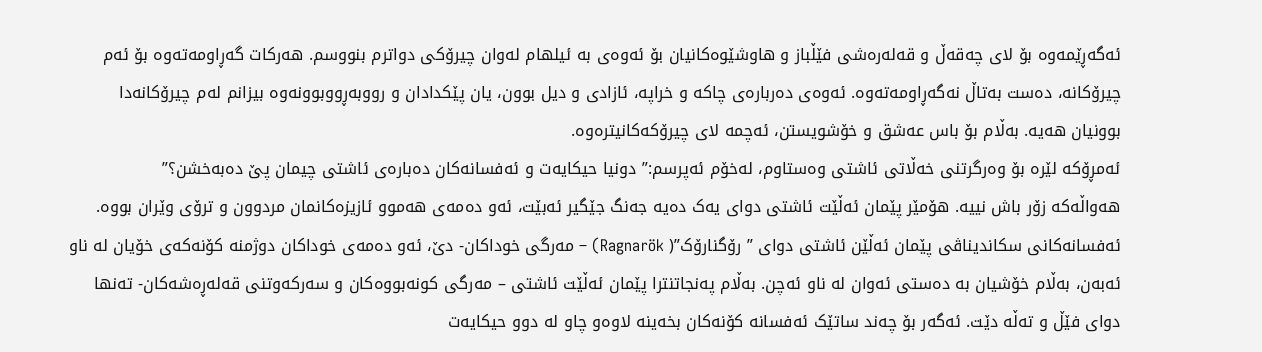ئەگەڕێمەوە بۆ لای چەقەڵ و قەلەرەشی فێڵباز و هاوشێوەکانیان بۆ ئەوەی بە ئیلهام لەوان چیرۆکی دواترم بنووسم. هەرکات گەڕاومەتەوە بۆ ئەم چیرۆکانە، دەست بەتاڵ نەگەڕاومەتەوە. ئەوەی دەربارەی چاکە و خراپە، ئازادی و دیل بوون، یان پێکدادان و رووبەڕووبوونەوە بیزانم لەم چیرۆکانەدا بوونیان هەیە. بەڵام بۆ باس عەشق و خۆشویستن، ئەچمە لای چیرۆکەکانیترەوە.
ئەمڕۆکە لێرە بۆ وەرگرتنی خەڵاتی ئاشتی وەستاوم، لەخۆم ئەپرسم:” دونیا حیکایەت و ئەفسانەکان دەبارەی ئاشتی چیمان پێ دەبەخشن؟”
هەواڵەکە زۆر باش نییە. هۆمێر پێمان ئەڵێت ئاشتی دوای یەک دەیە جەنگ جێگیر ئەبێت، ئەو دەمەی هەموو ئازیزەکانمان مردوون و ترۆی وێران بووە. ئەفسانەکانی سکاندیناڤی پێمان ئەڵێن ئاشتی دوای ” رۆگنارۆک”( Ragnarök) – مەرگی خوداکان- دێ، ئەو دەمەی خوداکان دوژمنە کۆنەکەی خۆیان لە ناو ئەبەن، بەڵام خۆشیان بە دەستی ئەوان لە ناو ئەچن. بەڵام پەنجاتنترا پێمان ئەڵێت ئاشتی – مەرگی کونەبووەکان و سەرکەوتنی قەلەڕەشەکان- تەنها دوای فێڵ و تەڵە دێت. ئەگەر بۆ چەند ساتێک ئەفسانە کۆنەکان بخەینە لاوەو چاو لە دوو حیکایەت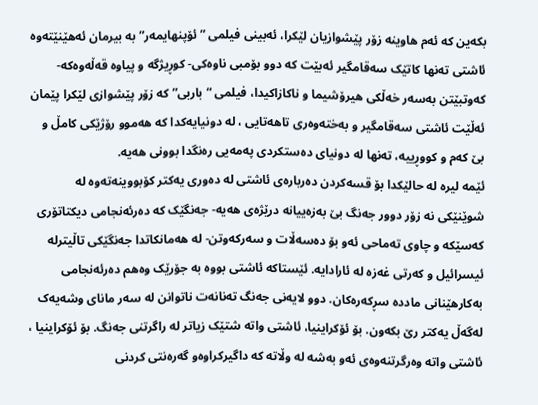بکەین کە ئەم هاوینە زۆر پێشوازیان لێکرا، ئەبینی فیلمی ” ئۆپنهایمەر” بە بیرمان ئەهێنێتەوە ئاشتی تەنها کاتێک سەقامگیر ئەبێت کە دوو بۆمبی ناوەکی- کوڕیژگە و پیاوە قەڵەوەکە- کەوتبێتن بەسەر خەڵکی هیرۆشیما و ناکازاکیدا، فیلمی “باربی” کە زۆر پێشوازی لێکرا پێمان ئەڵێت ئاشتی سەقامگیر و بەختەوەری تاهەتایی ، لە دونیایەکدا کە هەموو رۆژێکی کامڵ و بێ کەم و کووڕییە، تەنها لە دونیای دەستکردی پەمەیی رەنگدا بوونی هەیە.
ئێمە لیرە لە حالێکدا بۆ قسەکردن دەربارەی ئاشتی لە دەوری یەکتر کۆبووینەتەوە لە شوێنێکی نە زۆر دوور جەنگ بێ بەزەییانە درێژەی هەیە- جەنگێک کە دەرئەنجامی دیکتاتۆری کەسێکە و چاوی تەماحی ئەو بۆ دەسەڵات و سەرکەوتن- لە هەمانکاتدا جەنگێکی تاڵیترلە ئیسرائیل و کەرتی غەزە لە ئارادایە. ئێستاکە ئاشتی بووە بە جۆرێک وەهم دەرئەنجامی بەکارهێنانی ماددە سڕکەرەکان. دوو لایەنی جەنگ تەنانەت ناتوانن لە سەر مانای وشەیەک لەگەڵ یەکتر رێ بکەون. بۆ ئۆکراینیا، ئاشتی واتە شتێک زیاتر لە راگرتنی جەنگ. بۆ ئۆکراینیا ، ئاشتی واتە وەرگرتنەوەی ئەو بەشە لە وڵاتە کە داگیرکراوەو گەرەنتی کردنی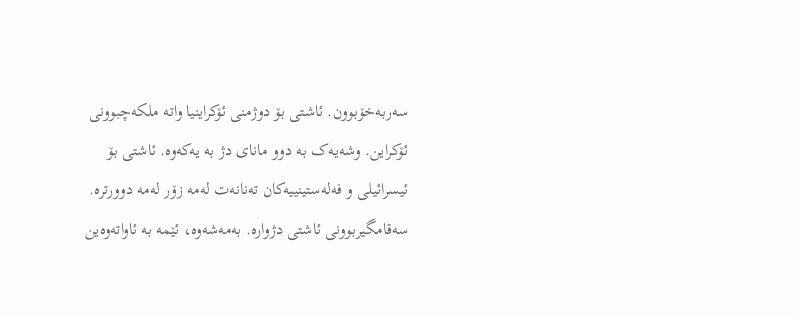سەربەخۆبوون. ئاشتی بۆ دوژمنی ئۆکراینیا واتە ملکەچبوونی ئۆکراین. وشەیەک بە دوو مانای دژ بە یەکەوە. ئاشتی بۆ ئیسرائیلی و فەلەستینییەکان تەنانەت لەمە زۆر لەمە دوورترە.
سەقامگیربوونی ئاشتی دژوارە. بەمەشەوە، ئێمە بە ئاواتەوەین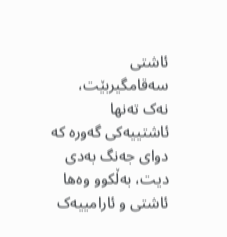ئاشتی سەقامگیربێت، نەک تەنها ئاشتییەکی گەورە کە دوای جەنگ بەدی دیت، بەڵکوو وەها ئاشتی و ئارامییەک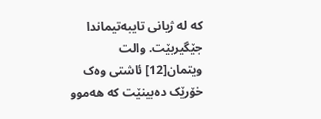کە لە ژیانی تایبەتیماندا جێگیربێت. والت ویتمان[12] ئاشتی وەک خۆرێک دەبینێت کە هەموو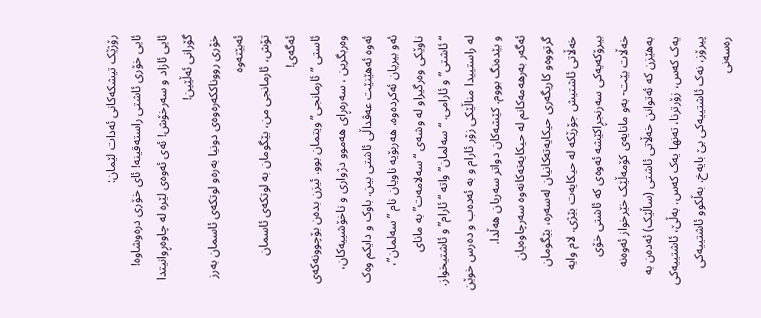رۆژێک تیشکەکانی ئەدات لێمان:
ئایی خۆری ئاشتی راستەقینە! ئای خۆری درەوشاوە!
ئایی ئازاد و سەرخۆش! ئەی ئەوەی لێرە لە چاوەڕوانیتدا گۆرانی ئەڵێین!
خۆری رووناککەرەوەی دونیا بەرەو لوتکەی ئاسمان بەرز ئەبێتەوە
تۆش، ئارمانجی من، بێگومان بە لوتکەی ئاسمان ئەگەی!
ئاستی ” ئارمانجی” ویتمان بوو. ئیزن بدەن بۆچوونەکەی وەربگرین ، سەرەڕای هەموو دژواری و ناخۆشییەکان، ئەوە ئەهێنێت عەڤداڵی ئاشتی بین. باوک و دایکم وەک ئەو بیریان ئەکردەوە، هەربۆیە ناویان نام ” سەلمان”، ناوێکی وەرگیراو لە وشەی “سەلامەت” بە مانای “ئاشتی” و ئارامی. “سەلمان” واتە “ئارام” و ئاشتیخواز. لە راستییدا مناڵێکی زۆر ئارام و بە ئەدەب و دەرس خوێن و بێدەنگ بووم. کێشەکان دواتر سەریان هەڵدا.
ئەگەر بەرهەمەکانم لە حیکایەتەکانەوە سەرچاوەیان گرتووەو کاریگەری حیکایەتەکانیان لەسەرە، بێگومان خەڵاتی ئاشتیش جۆرێکە لە حیکایەت بێژی. لام وایە بیرۆکەیەکی سەرنجڕاکێشە ئەوەی کە ئاشتی خۆی خەڵات بێت- بەو مانایەی کۆمەڵێک خێرخواز ئەوەنە بەهێزن کە ئەتوانن خەڵاتی ئاشتی (ساڵێک) ئەدەن بە یەک کەس، زۆرترنا، تەنها یەک کەس. بەڵێ، ئاشتییەکی پیرۆز، نەک ئاشتییەکی بێ بایەخ. بەڵکوو ئاشتییەکی رەسەنی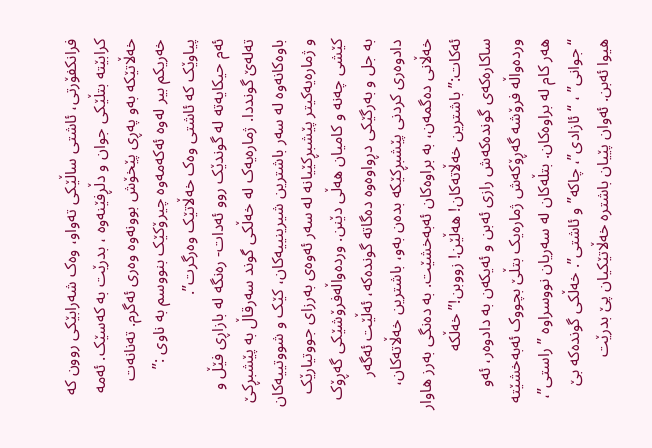فرانکفۆرتی، ئاشتی ساڵێکی تەواو، وەک شەرابێکی روون کە کرابێتە بتڵێکی جوان و دڵڕفێنەوە ، بدرێت بە کەسێک. ئەمە خەڵاتێکە بەو پەڕی پێخۆش بوونەوە وەری ئەگرم. تەنانەت خەریکم بیر لەوە ئەکەمەوە چیرۆکێک بنووسم بە ناوی :” پیاوێک کە ئاشتی وەک خەڵاتێک وەرگرت”.
ئەم حیکایەتە لە گوندێک روو ئەدات- رەنگە لە بازاڕی فێڵ و تەلەێ گونددا. ژمارەیەک لە خەڵکی گوند سەرقاڵ بە پێشبڕكێ باوەکانەوە لە سەر باشترین شیرینییەکان، کێک و شووتییەکان و ژمارەیەکیتر پێشبڕكێیانە لە سەر ئەوەی بەرزای جووتیارێک کێشی چەنە و کامیان هەڵی دێنن. وردەواڵەفرۆشێکی گەڕۆک بە جل و بەرگێکی دڕواوەوە دەگاتە گوندەکە، ئەڵێت ئەگەر دادوەری کردنی پێشبڕکێکە بدەن بەو، باشترین خەڵاتەکان، خەڵانی دەگمەن، بە براوەکان ئەبەخشێت. بە دەنگی بەرز هاوار ئەکات:” باشترین خەڵاتەکان! هەڵێن! زووبن!” خەڵکە ساکارەکەی گوندەکەش رازی ئەبن و ئەیکەن بە دادوەر، ئەو وردەواڵە فرۆشە گەڕۆکەش ژمارەیک بتڵێ بچووک ئەبەخشێتە هەر کام لە براوەکان. بتڵەکان لە سەریان نووسراوە ” راستی”، “جوانی” ، “ئازادی”، چاکە” و ئاشتی”. خەڵکی گوندەکە بێ هیوا ئەبن. ئەوان پێیان باشترە خەڵاتێکیان پێ بدرێت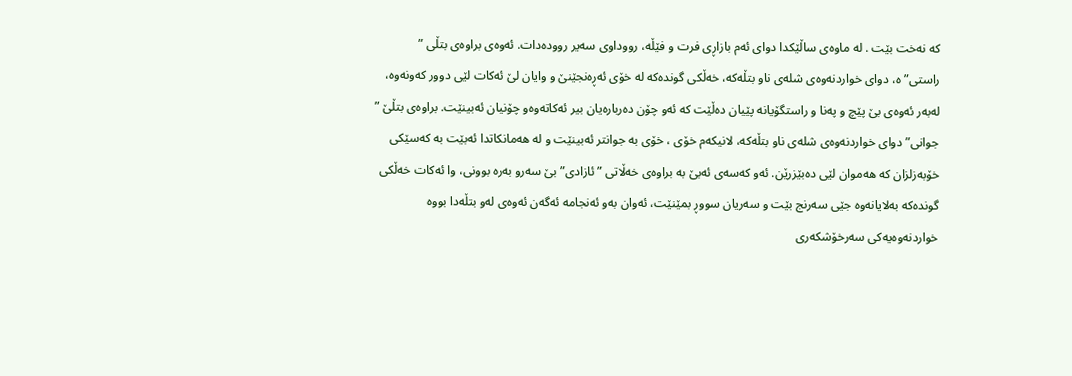کە نەخت بێت . لە ماوەی ساڵێکدا دوای ئەم بازاڕی فرت و فێڵە، رووداوی سەیر روودەدات. ئەوەی براوەی بتڵی ” راستی”ە، دوای خواردنەوەی شلەی ناو بتڵەکە، خەڵکی گوندەکە لە خۆی ئەڕەنجێنێ و وایان لێ ئەکات لێی دوور کەونەوە، لەبەر ئەوەی بێ پێچ و پەنا و راستگۆیانە پێیان دەڵێت کە ئەو چۆن دەربارەیان بیر ئەکاتەوەو چۆنیان ئەبینێت. براوەی بتڵێ ” جوانی” دوای خواردنەوەی شلەی ناو بتڵەکە، لانیکەم خۆی ، خۆی بە جوانتر ئەبینێت و لە هەمانکاتدا ئەبێت بە کەسێکی خۆبەزلزان کە هەموان لێی دەبێزرێن. ئەو کەسەی ئەبێ بە براوەی خەڵاتی ” ئازادی” بێ سەرو بەرە بوونی، وا ئەکات خەڵکی گوندەکە بەلایانەوە جێی سەرنج بێت و سەریان سووڕ بمێنێت، ئەوان بەو ئەنجامە ئەگەن ئەوەی لەو بتڵەدا بووە خواردنەوەیەکی سەرخۆشکەری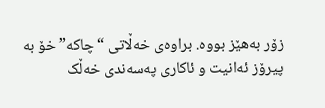زۆر بەهێز بووە. براوەی خەڵاتی “چاکە” خۆ بە پیرۆز ئەانیت و ئاکاری پەسەندی خەڵک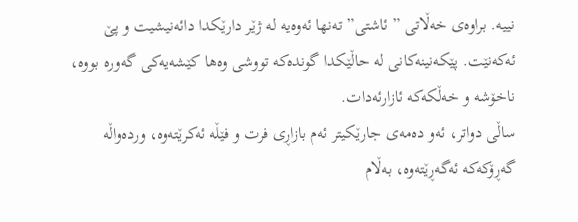نییە. براوەی خەڵاتی ” ئاشتی” تەنها ئەوەیە لە ژێر دارێکدا دائەنیشیت و پێ ئەکەنێت. پێکەنینەکانی لە حاڵێکدا گوندەکە تووشی وەها کێشەیەکی گەورە بووە، ناخۆشە و خەڵکەکە ئازارئەدات.
ساڵی دواتر، ئەو دەمەی جارێکیتر ئەم بازاڕی فرت و فێڵە ئەکرێتەوە، وردەواڵە گەڕۆکەکە ئەگەڕێتەوە، بەڵام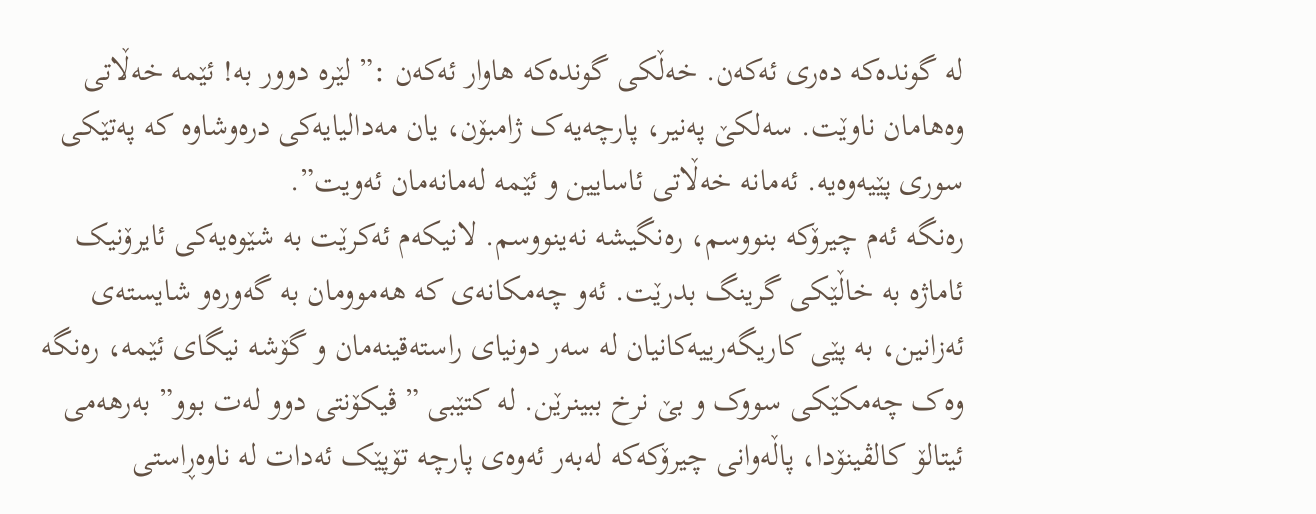لە گوندەکە دەری ئەکەن. خەڵکی گوندەکە هاوار ئەکەن :” لێرە دوور بە! ئێمە خەڵاتی وەهامان ناوێت. سەلکێ پەنیر، پارچەیەک ژامبۆن، یان مەدالیایەکی درەوشاوە کە پەتێکی سوری پێیەوەیە. ئەمانە خەڵاتی ئاسایین و ئێمە لەمانەمان ئەویت”.
رەنگە ئەم چیرۆکە بنووسم، رەنگیشە نەینووسم. لانیکەم ئەکرێت بە شێوەیەکی ئایرۆنیک ئاماژە بە خاڵێکی گرینگ بدرێت. ئەو چەمکانەی کە هەموومان بە گەورەو شایستەی ئەزانین، بە پێی کاریگەرییەکانیان لە سەر دونیای راستەقینەمان و گۆشە نیگای ئێمە، رەنگە وەک چەمکێکی سووک و بێ نرخ ببینرێن. لە کتێبی ” ڤیکۆنتی دوو لەت بوو” بەرهەمی ئیتالۆ کالڤینۆدا، پاڵەوانی چیرۆکەکە لەبەر ئەوەی پارچە تۆپێک ئەدات لە ناوەڕاستی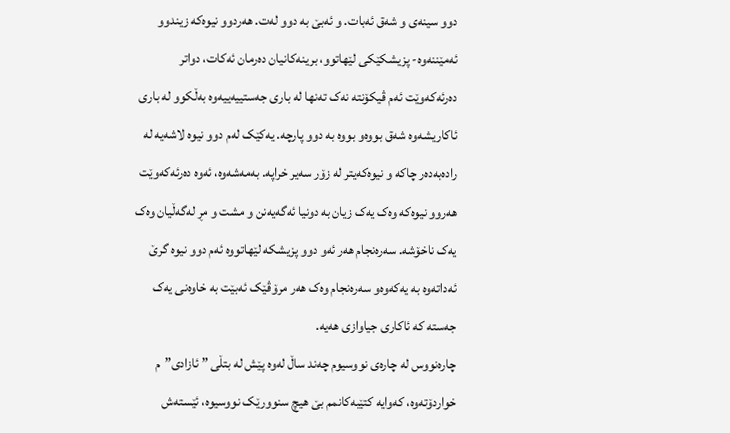دوو سینەی و شەق ئەبات. و ئەبێ بە دوو لەت. هەردوو نیوەکە زیندوو ئەمێننەوە- پزیشکێکی لێهاتوو، برینەکانیان دەرمان ئەکات، دواتر دەرئەکەوێت ئەم ڤیکۆنتە نەک تەنها لە باری جەستییەییەوە بەڵکوو لە باری ئاکاریشەوە شەق بووەو بووە بە دوو پارچە. یەکێک لەم دوو نیوە لاشەیە لە رادەبەدەر چاکە و نیوەکەیتر لە زۆر سەیر خراپە. بەمەشەوە، ئەوە دەرئەکەوێت هەروو نیوەکە وەک یەک زیان بە دونیا ئەگەیەنن و مشت و مڕ لەگەڵیان وەک یەک ناخۆشە. سەرەنجام هەر ئەو دوو پزیشکە لێهاتووە ئەم دوو نیوە گرێ ئەداتەوە بە یەکەوەو سەرەنجام وەک هەر مرۆڤێک ئەبێت بە خاوەنی یەک جەستە کە ئاکاری جیاوازی هەیە.
چارەنووس لە چارەی نووسیوم چەند ساڵ لەوە پێش لە بتڵی ” ئازادی”م خواردۆتەوە، کەوایە کتێبەکانمم بێ هیچ سنوورێک نووسیوە، ئێستەش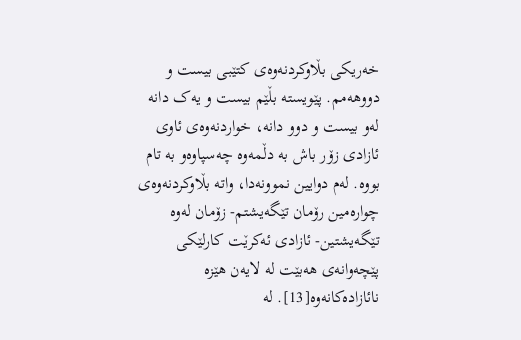خەریکی بڵاوکردنەوەی کتێبی بیست و دووهەمم. پێویستە بڵێم بیست و یەک دانە لەو بیست و دوو دانە، خواردنەوەی ئاوی ئازادی زۆر باش بە دڵمەوە چەسپاوەو بە تام بووە. لەم دوایین نموونەدا، واتە بڵاوکردنەوەی چوارەمین رۆمان تێگەیشتم- زۆمان لەوە تێگەیشتین- ئازادی ئەکرێت کارلێکی پێچەوانەی هەبێت لە لایەن هێزە نائازادەکانەوە[13]. لە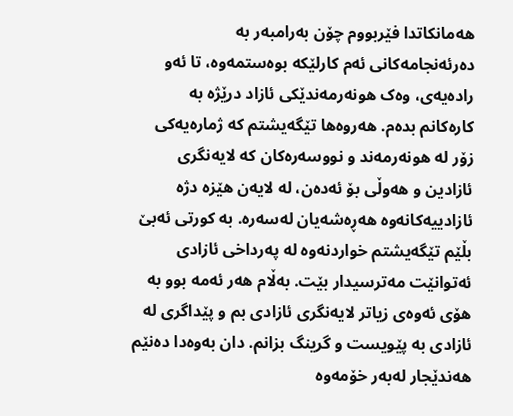هەمانکاتدا فێربووم چۆن بەرامبەر بە دەرئەنجامەکانی ئەم کارلێکە بوەستمەوە، تا ئەو رادەیەی، وەک هونەرمەندێکی ئازاد درێژە بە کارەکانم بدەم. هەروەها تێگەیشتم کە ژمارەیەکی زۆر لە هونەرمەند و نووسەرەکان کە لایەنگری ئازادین و هەوڵی بۆ ئەدەن، لە لایەن هێزە دژە ئازادییەکانەوە هەڕەشەیان لەسەرە. بە کورتی ئەبێ بڵێم تێگەیشتم خواردنەوە لە پەرداخی ئازادی ئەتوانێت مەترسیدار بێت. بەڵام هەر ئەمە بوو بە هۆی ئەوەی زیاتر لایەنگری ئازادی بم و پێداگری لە ئازادی بە پێویست و گرینگ بزانم. دان بەوەدا دەنێم هەندێجار لەبەر خۆمەوە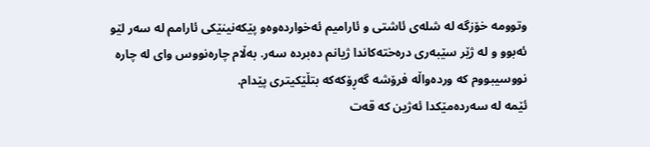وتوومە خۆزگە لە شلەی ئاشتی و ئارامیم ئەخواردەوەو پێکەنینێکی ئارامم لە سەر لێو ئەبوو و لە ژێر سێبەری درەختەکاندا ژیانم دەبردە سەر. بەڵام چارەنووس وای لە چارە نووسیبووم کە وردەواڵە فرۆشە گەڕۆکەکە بتڵێکیتری پێدام.
ئێمە لە سەردەمێکدا ئەژین کە قەت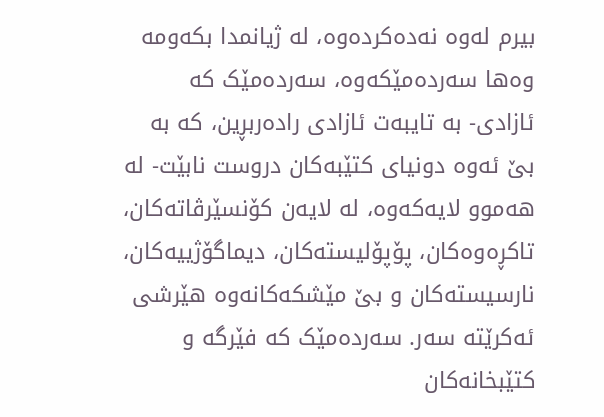بیرم لەوە نەدەکردەوە، لە ژیانمدا بکەومە وەها سەردەمێکەوە، سەردەمێک کە ئازادی- بە تایبەت ئازادی رادەربڕین، کە بە بێ ئەوە دونیای کتێبەکان دروست نابێت- لە هەموو لایەکەوە، لە لایەن کۆنسێرڤاتەکان، تاكڕەوەکان، پۆپۆلیستەکان، دیماگۆژییەکان، نارسیستەکان و بێ مێشکەکانەوە هێرشی ئەکرێتە سەر. سەردەمێک کە فێرگە و کتێبخانەکان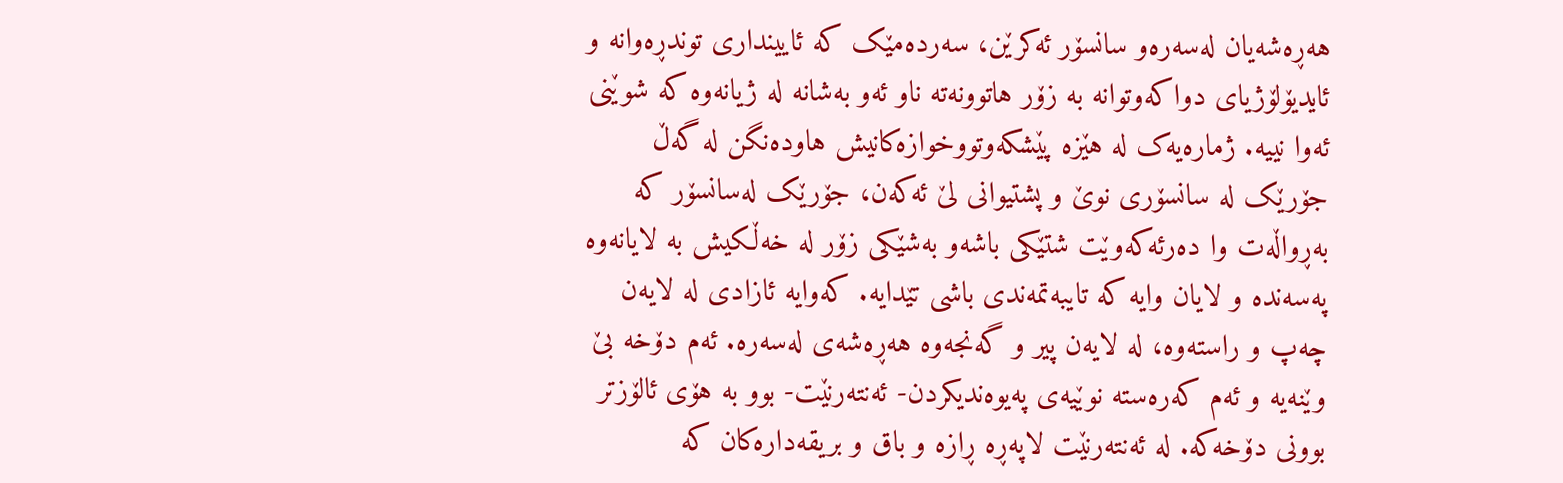هەڕەشەیان لەسەرەو سانسۆر ئەکرێن، سەردەمێک کە ئایینداری توندڕەوانە و ئایدیۆلۆژیای دواکەوتوانە بە زۆر هاتوونەتە ناو ئەو بەشانە لە ژیانەوە کە شوێنی ئەوا نییە. ژمارەیەک لە هێزە پێشکەوتووخوازەکانیش هاودەنگن لە گەڵ جۆرێک لە سانسۆری نوێ و پشتیوانی لێ ئەکەن، جۆرێک لەسانسۆر کە بەڕواڵەت وا دەرئەکەوێت شتێکی باشەو بەشێکی زۆر لە خەڵکیش بە لایانەوە پەسەندە و لایان وایە کە تایبەتمەندی باشی تێدایە. کەوایە ئازادی لە لایەن چەپ و راستەوە، لە لایەن پیر و گەنجەوە هەڕەشەی لەسەرە. ئەم دۆخە بێ وێنەیە و ئەم کەرەستە نوێیەی پەیوەندیکردن- ئەنتەرنێت- بوو بە هۆی ئالۆزتر بوونی دۆخەکە. لە ئەنتەرنێت لاپەڕە ڕازە و باق و بریقەدارەکان کە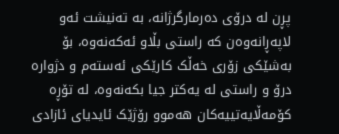پڕن لە درۆی دەرمارگرژانە، بە تەنیشت ئەو لاپەڕانەوەن کە راستی بڵاو ئەکەنەوە، بۆ بەشێکی زۆری خەڵک کارێکی ئەستەم و دژوارە درۆ و راستی لە یەکتر جیا بکەنەوە، لە تۆڕە کۆمەڵایەتییەکان هەموو رۆژێک ئایدیای ئازادی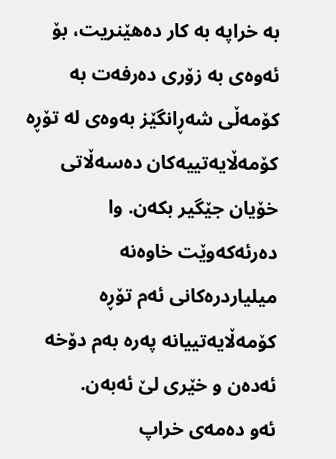بە خراپە بە کار دەهێنریت، بۆ ئەوەی بە زۆری دەرفەت بە کۆمەڵی شەڕانگێز بەوەی لە تۆڕە کۆمەڵایەتییەکان دەسەڵاتی خۆیان جێگیر بکەن. وا دەرئەکەوێت خاوەنە میلیاردرەکانی ئەم تۆڕە کۆمەڵایەتییانە پەرە بەم دۆخە ئەدەن و خێری لێ ئەبەن.
ئەو دەمەی خراپ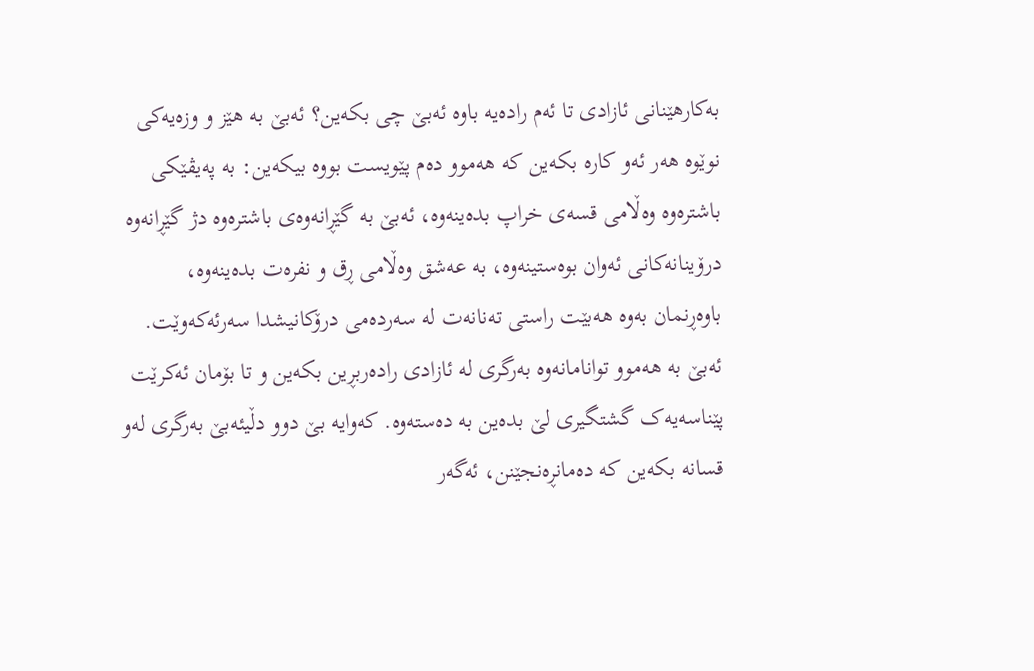بەکارهێنانی ئازادی تا ئەم رادەیە باوە ئەبێ چی بکەین؟ ئەبێ بە هێز و وزەیەکی نوێوە هەر ئەو کارە بکەین کە هەموو دەم پێویست بووە بیکەین: بە پەیڤێکی باشترەوە وەڵامی قسەی خراپ بدەینەوە، ئەبێ بە گێڕانەوەی باشترەوە دژ گێڕانەوە درۆینانەکانی ئەوان بوەستینەوە، بە عەشق وەڵامی ڕق و نفرەت بدەینەوە، باوەڕنمان بەوە هەبێت راستی تەنانەت لە سەردەمی درۆکانیشدا سەرئەکەوێت.
ئەبێ بە هەموو توانامانەوە بەرگری لە ئازادی رادەربڕین بکەین و تا بۆمان ئەکرێت پێناسەیەک گشتگیری لێ بدەین بە دەستەوە. کەوایە بێ دوو دڵیئەبێ بەرگری لەو قسانە بکەین کە دەمانڕەنجێنن، ئەگەر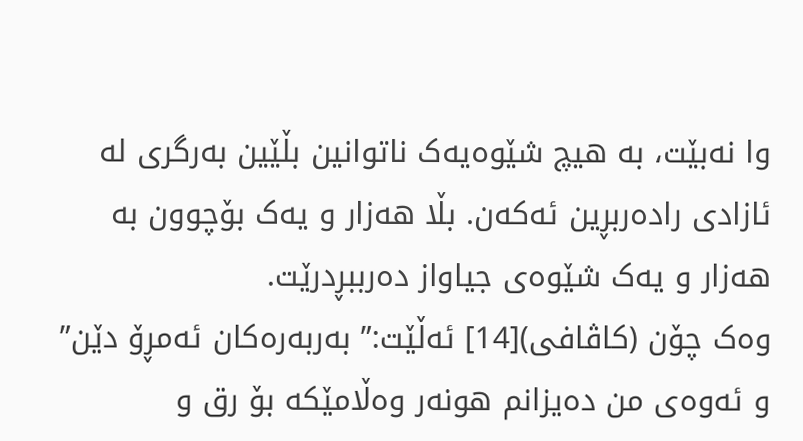وا نەبێت، بە هیچ شێوەیەک ناتوانین بڵێین بەرگری لە ئازادی رادەربڕین ئەکەن. بڵا هەزار و یەک بۆچوون بە هەزار و یەک شێوەی جیاواز دەرببڕدرێت.
وەک چۆن (کاڤافی)[14] ئەڵێت:” بەربەرەکان ئەمڕۆ دێن” و ئەوەی من دەیزانم هونەر وەڵامێکە بۆ رق و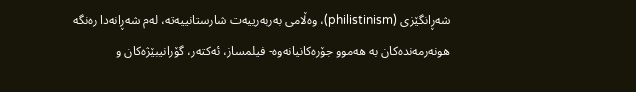شەڕانگێزی (philistinism)، وەڵامی بەربەرییەت شارستانییەتە، لەم شەڕانەدا رەنگە هونەرمەندەکان بە هەموو جۆرەکانیانەوە- فیلمساز، ئەکتەر، گۆرانیبێژەکان و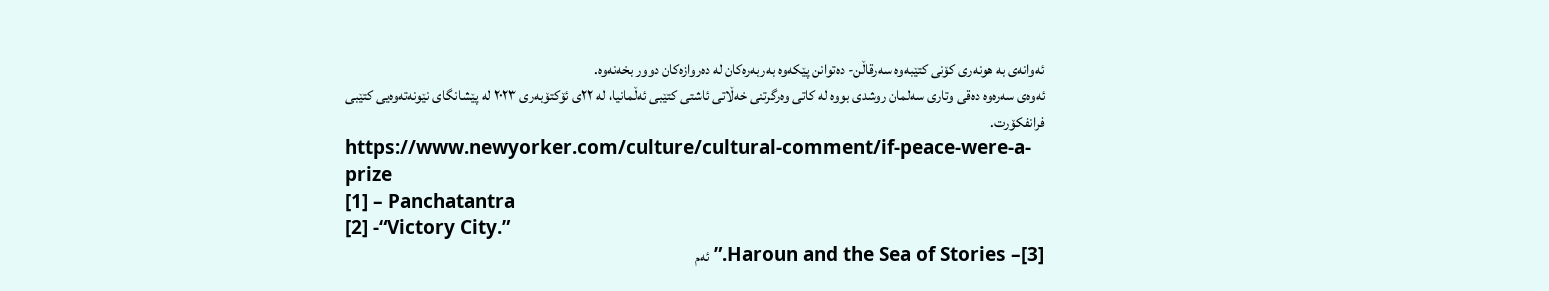ئەوانەی بە هونەری کۆنی کتێبەوە سەرقاڵن- دەتوانن پێکەوە بەربەرەکان لە دەروازەکان دوور بخەنەوە.
ئەوەی سەرەوە دەقی وتاری سەلمان روشدی بووە لە کاتی وەرگرتنی خەڵاتی ئاشتی کتێبی ئەڵمانیا، لە ٢٢ی ئۆکتۆبەری ٢٠٢٣ لە پێشانگای نێونەتەوەیی کتێبی فرانفکۆرت.
https://www.newyorker.com/culture/cultural-comment/if-peace-were-a-prize
[1] – Panchatantra
[2] -“Victory City.”
[3]– Haroun and the Sea of Stories.” ئەم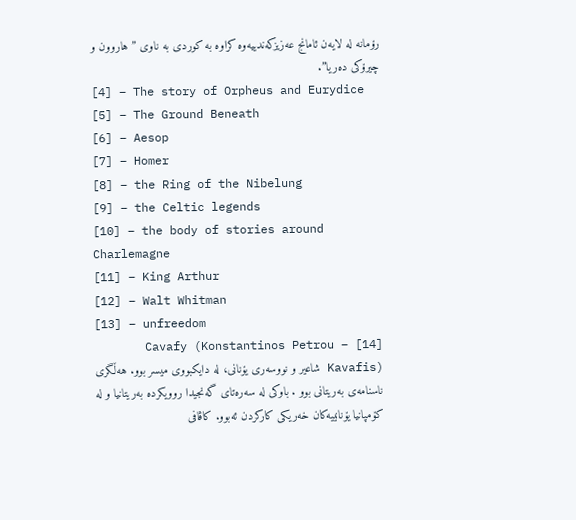رۆمانە لە لایەن ئامانج عەزیزکەندییەوە کراوە بە کوردی بە ناوی ” هاروون و چیرۆکی دەریا”.
[4] – The story of Orpheus and Eurydice
[5] – The Ground Beneath
[6] – Aesop
[7] – Homer
[8] – the Ring of the Nibelung
[9] – the Celtic legends
[10] – the body of stories around Charlemagne
[11] – King Arthur
[12] – Walt Whitman
[13] – unfreedom
[14] – Cavafy (Konstantinos Petrou Kavafis) شاعیر و نووسەری یۆنانی، لە دایکبووی میسر بوو. هەڵگری ناسنامەی بەریتانی بوو . باوکی لە سەرەتای گەنجیدا روویکردە بەریتانیا و لە کۆمپانیا یۆنانییەکان خەریکی کارکردن ئەبوو. کاڤافی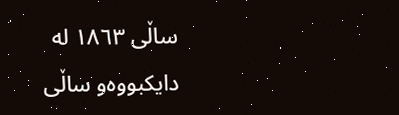ساڵی ١٨٦٣ لە دایکبووەو ساڵی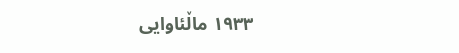١٩٣٣ ماڵئاوایی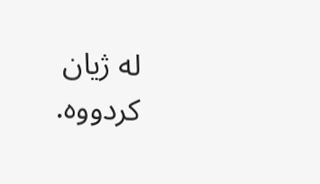لە ژیان کردووە.